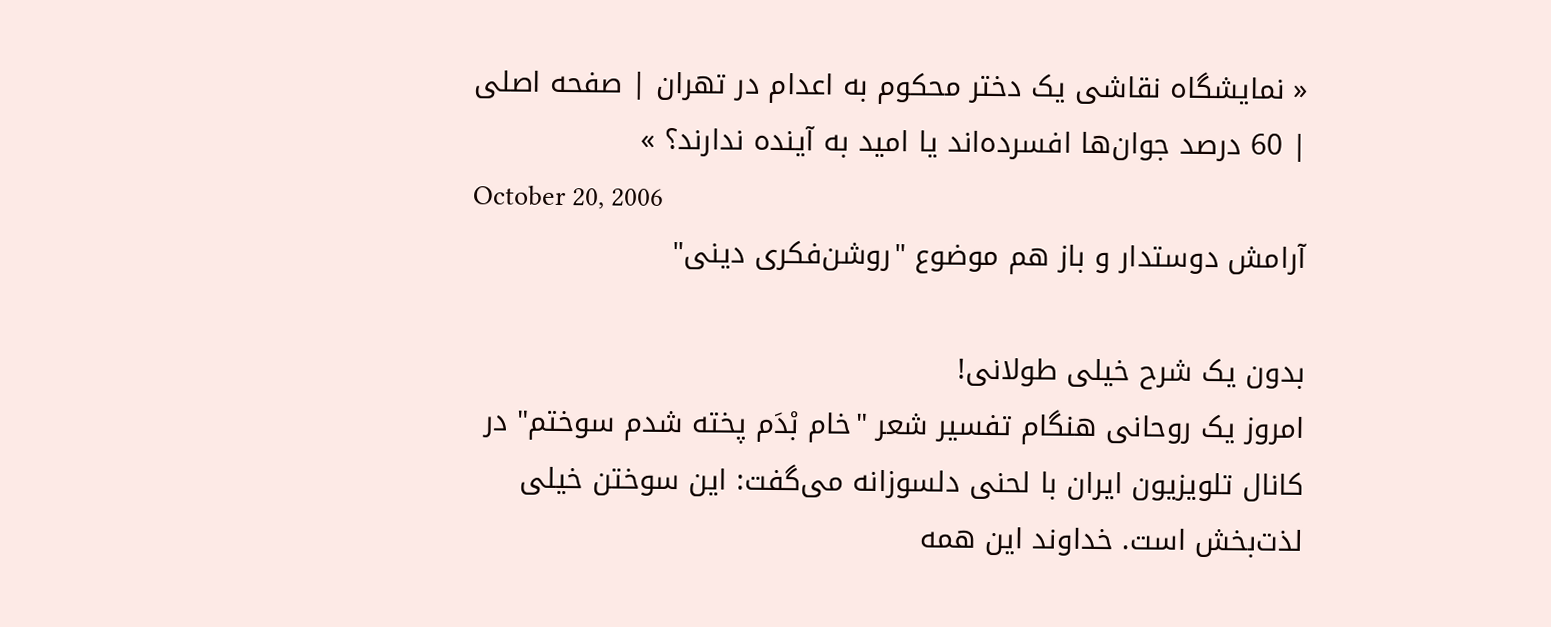« نمایشگاه نقاشی‌ یک دختر محکوم به اعدام در تهران | صفحه اصلی | 60 درصد جوان‌ها افسرده‌اند یا امید به آینده ندارند؟ »
October 20, 2006
آرامش دوستدار و باز هم موضوع "روشن‌فکری دینی"

بدون یک شرح خیلی طولانی!
امروز یک روحانی هنگام تفسیر شعر "خام بْدَم پخته شدم سوختم" در کانال تلویزیون ایران با لحنی دلسوزانه می‌گفت: این سوختن خیلی لذت‌بخش است. خداوند این همه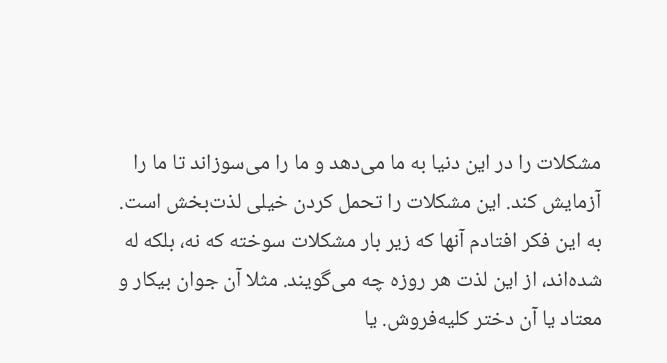مشکلات را در این دنیا به ما می‌دهد و ما را می‌سوزاند تا ما را آزمایش کند. این مشکلات را تحمل کردن خیلی لذت‌بخش است.
به این فکر افتادم آنها که زیر بار مشکلات سوخته که نه، بلکه له شده‌اند، از این لذت هر روزه چه می‌گویند. مثلا آن جوان بیکار و معتاد یا آن دختر کلیه‌فروش. یا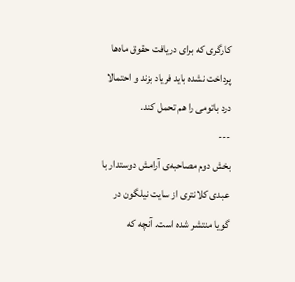کارگری که برای دریافت حقوق ماه‌ها پرداخت نشده باید فریاد بزند و احتمالا درد باتومی را هم تحمل کند.
---
بخش دوم مصاحبه‌ی آرامش دوستدار با عبدی کلانتری از سایت نیلگون در گویا منتشر شده است. آنچه که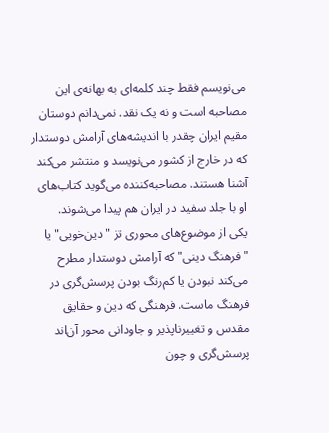می‌نویسم فقط چند کلمه‌ای به بهانه‌ی این مصاحبه است و نه یک نقد. نمی‌دانم دوستان مقیم ایران چقدر با اندیشه‌های آرامش دوستدار که در خارج از کشور می‌نویسد و منتشر می‌کند آشنا هستند. مصاحبه‌کننده می‌گوید کتاب‌های او با جلد سفید در ایران هم پیدا می‌شوند.
یکی از موضوع‌های محوری تز "دین‌خویی" یا "فرهنگ دینی" که آرامش دوستدار مطرح می‌کند نبودن یا کم‌رنگ بودن پرسش‌گری در فرهنگ ماست. فرهنگی که دین و حقایق مقدس و تغییرناپذیر و جاودانی محور ‌آن‌اند پرسش‌گری و چون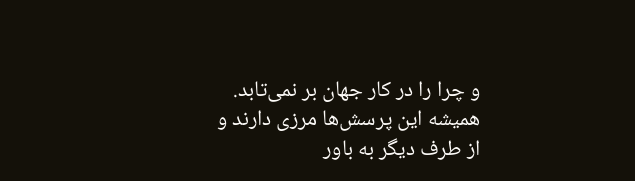و چرا را در کار جهان بر نمی‌تابد. همیشه این پرسش‌ها مرزی دارند و از طرف دیگر به باور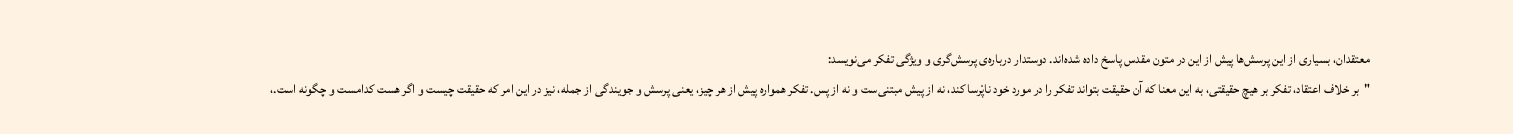معتقدان، بسیاری از این پرسش‌ها پیش از این در متون مقدس پاسخ‌ داده شده‌اند. دوستدار درباره‌ی پرسش‌گری و ویژگی تفکر می‌نویسد:
"بر خلاف اعتقاد، تفکر بر هیچ حقیقتی،‌ به این معنا که آن حقیقت بتواند تفکر را در مورد خود ناپْرسا کند، نه از پیش مبتنی‌ست و نه از پس. تفکر همواره پیش از هر چیز، یعنی پرسش و جویندگی از جمله، نیز در این امر که حقیقت چیست و اگر هست کدامست و چگونه است.،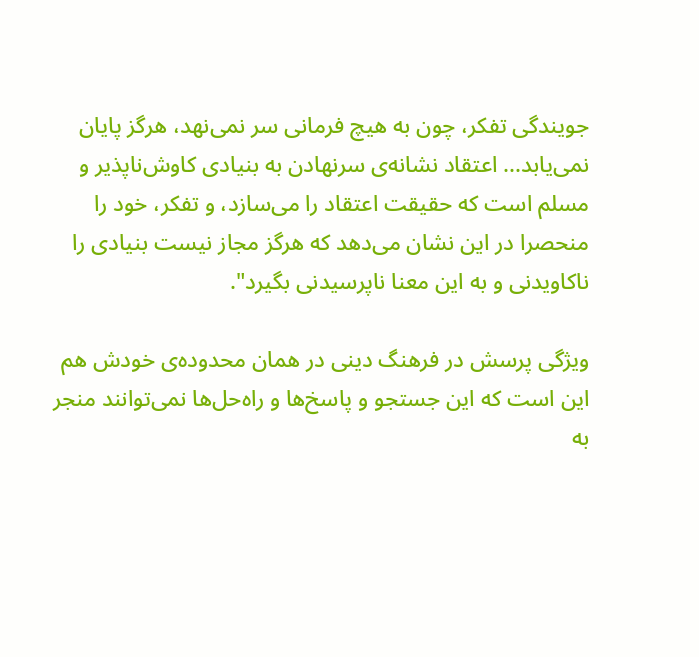جویندگی تفکر، چون به هیچ فرمانی سر نمی‌نهد، هرگز پایان نمی‌یابد... اعتقاد نشانه‌ی سرنهادن به بنیادی کاوش‌ناپذیر و مسلم است که حقیقت اعتقاد را می‌سازد، و تفکر، خود را منحصرا در این نشان می‌دهد که هرگز مجاز نیست بنیادی را ناکاویدنی و به این معنا ناپرسیدنی بگیرد".

ویژگی پرسش در فرهنگ دینی در همان محدوده‌ی خودش هم این است که این جستجو و پاسخ‌ها و راه‌حل‌ها نمی‌توانند منجر به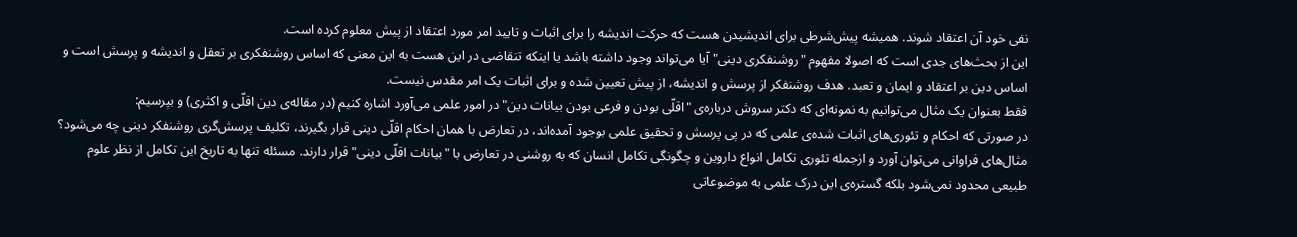نفی خود آن اعتقاد شوند. همیشه پیش‌شرطی برای اندیشیدن هست که حرکت اندیشه را برای اثبات و تایید امر مورد اعتقاد از پیش معلوم کرده است.
این از بحث‌های جدی است که اصولا مفهوم "روشنفکری دینی" آیا می‌تواند وجود داشته باشد یا اینکه تنقاضی در این هست به این معنی که اساس روشنفکری بر تعقل و اندیشه و پرسش است و اساس دین بر اعتقاد و ایمان و تعبد. هدف روشنفکر از پرسش و اندیشه، از پیش تعیین شده و برای اثبات یک امر مقدس نیست.
فقط بعنوان یک مثال می‌توانیم به نمونه‌ای که دکتر سروش درباره‌ی "اقلّی بودن و فرعی بودن بیانات دین" در امور علمی می‌آورد اشاره‌ کنیم (در مقاله‌ی دین اقلّی و اکثری) و بپرسیم:
در صورتی که احکام و تئوری‌های اثبات شده‌ی علمی که در پی پرسش و تحقیق علمی بوجود آمده‌اند، در تعارض با همان احکام اقلّی دینی قرار بگیرند، تکلیف پرسش‌گری روشنفکر دینی چه می‌شود؟ مثال‌های فراوانی می‌توان آورد و ازجمله تئوری تکامل انواع داروین و چگونگی تکامل انسان که به روشنی در تعارض با "بیانات اقلّی دینی" قرار دارند. مسئله تنها به تاریخ این تکامل از نظر علوم طبیعی محدود نمی‌شود بلکه گستره‌ی این درک علمی به موضوعاتی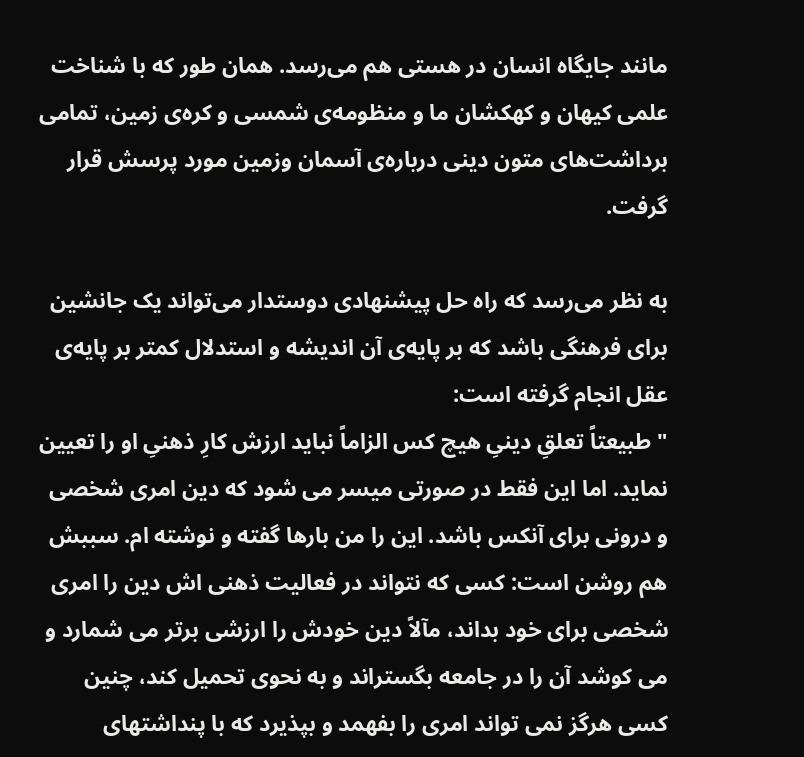مانند جایگاه انسان در هستی هم می‌رسد. همان طور که با شناخت علمی کیهان و کهکشان ما و منظومه‌ی شمسی و کره‌ی زمین، تمامی برداشت‌های متون دینی درباره‌ی آسمان وزمین مورد پرسش قرار گرفت.

به نظر می‌رسد که راه حل پیشنهادی دوستدار می‌تواند یک جانشین برای فرهنگی باشد که بر پایه‌ی آن اندیشه و استدلال کمتر بر پایه‌ی عقل انجام گرفته است:
" طبيعتاً تعلقِ دينیِ هيچ کس الزاماً نبايد ارزش کارِ ذهنیِ او را تعيين نمايد. اما اين فقط در صورتی ميسر می شود که دين امری شخصی و درونی برای آنکس باشد. اين را من بارها گفته و نوشته ام. سببش هم روشن است: کسی که نتواند در فعاليت ذهنی اش دين را امری شخصی برای خود بداند، مآلاً دين خودش را ارزشی برتر می شمارد و می کوشد آن را در جامعه بگستراند و به نحوی تحميل کند، چنين کسی هرگز نمی تواند امری را بفهمد و بپذيرد که با پنداشتهای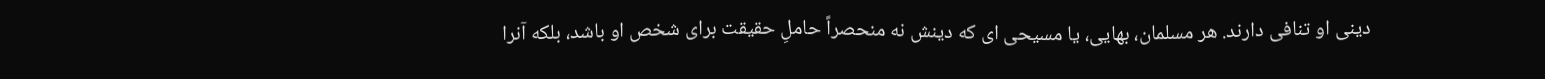دينی او تنافی دارند. هر مسلمان، بهايی، يا مسيحی ای که دينش نه منحصراً حاملِ حقيقت برای شخص او باشد، بلکه آنرا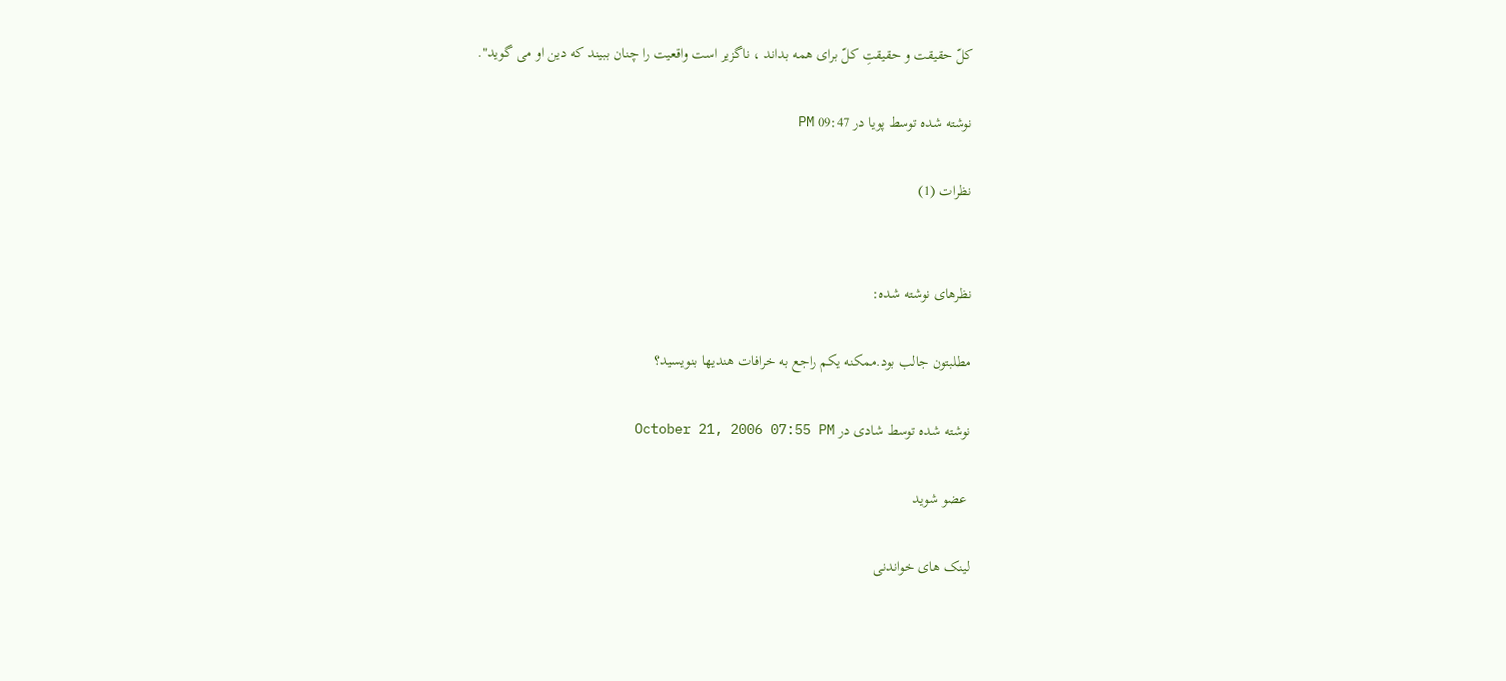کلّ حقيقت و حقيقتِ کلّ برای همه بداند ، ناگزير است واقعيت را چنان ببيند که دين او می گويد".

نوشته شده توسط پویا در 09:47 PM

نظرات (1)


نظرهای نوشته شده:

مطلبتون جالب بود.ممکنه یکم راجع به خرافات هندیها بنویسید؟

نوشته شده توسط شادی در October 21, 2006 07:55 PM

 عضو شوید

لینک های خواندنی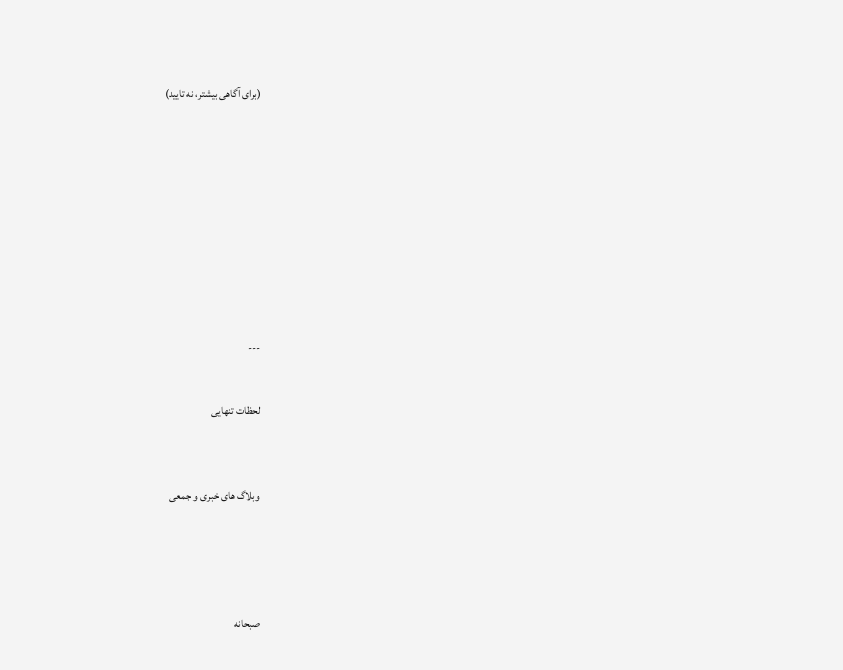(برای آگاهی بیشتر، نه تایید)











---


لحظات تنهایی



وبلاگ های خبری و جمعی





صبحانه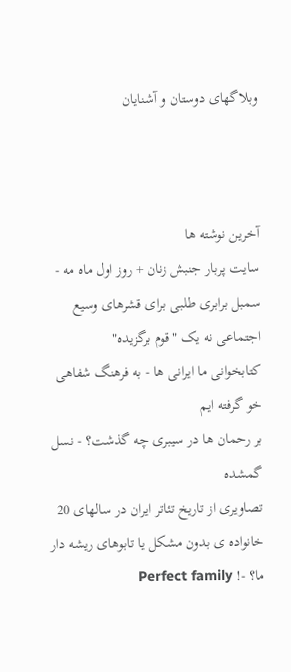وبلاگهای دوستان و آشنایان



آخرین نوشته ها
سایت پربار جنبش زنان + روز اول ماه مه - سمبل برابری طلبی برای قشرهای وسیع اجتماعی نه یک "قوم برگزیده"
کتابخوانی ما ایرانی ها - به فرهنگ شفاهی خو گرفته ایم
بر رحمان ها در سیبری چه گذشت؟ - نسل گمشده
تصاویری از تاریخ تئاتر ایران در سالهای 20
خانواده ی بدون مشکل یا تابوهای ریشه دار ما؟ -! Perfect family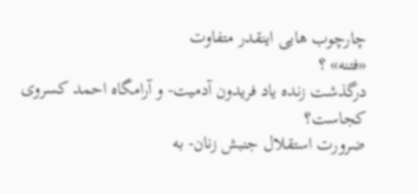چارچوب هایی اینقدر متفاوت
«فتنه» ؟
درگذشت زنده یاد فریدون آدمیت- و آرامگاه احمد کسروی کجاست؟
ضرورت استقلال جنبش زنان- به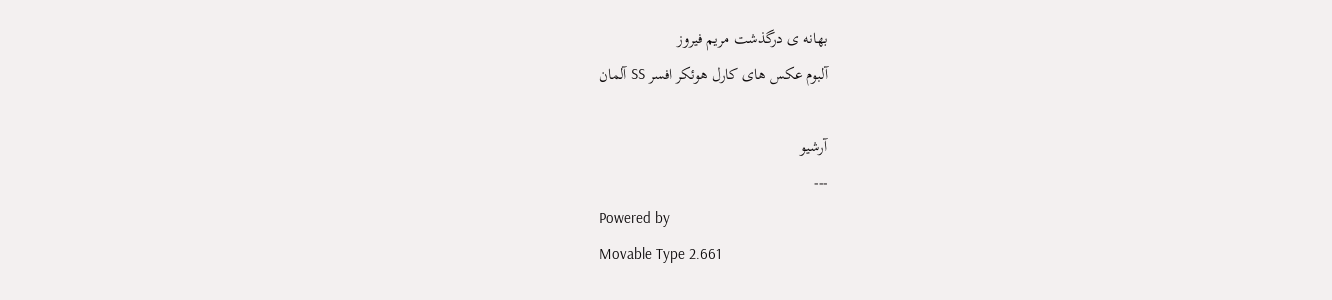بهانه ی درگذشت مریم فیروز
آلبوم عکس های کارل هوئکر افسر SS آلمان

آرشیو
---
Powered by
Movable Type 2.661